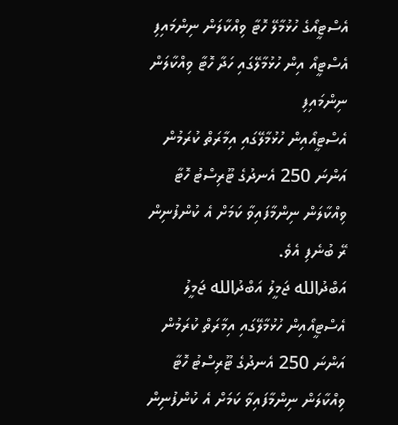އެސްޓީއޯގެ ހުޅުމާލޭ ހޮޓާ ވިއްކާލަން ނިންމައިފި
އެސްޓީއޯ އިން ހުޅުމާލޭގައި ހަދާ ހޮޓާ ވިއްކާލަން ނިންމައިފި
އެސްޓީއޯއިން ހުޅުމާލޭގައި އިމާރަތް ކުރަމުން އަންނަ 250 އެނދުގެ ޓޫރިސްޓު ހޮޓާ ވިއްކާލަން ނިންމާފައިވާ ކަމަށް އެ ކުންފުނިން ރޭ ބުނެފި އެވެ.
އަބްދުالله ޖަމީލު އަބްދުالله ޖަމީލު
އެސްޓީއޯއިން ހުޅުމާލޭގައި އިމާރަތް ކުރަމުން އަންނަ 250 އެނދުގެ ޓޫރިސްޓު ހޮޓާ ވިއްކާލަން ނިންމާފައިވާ ކަމަށް އެ ކުންފުނިން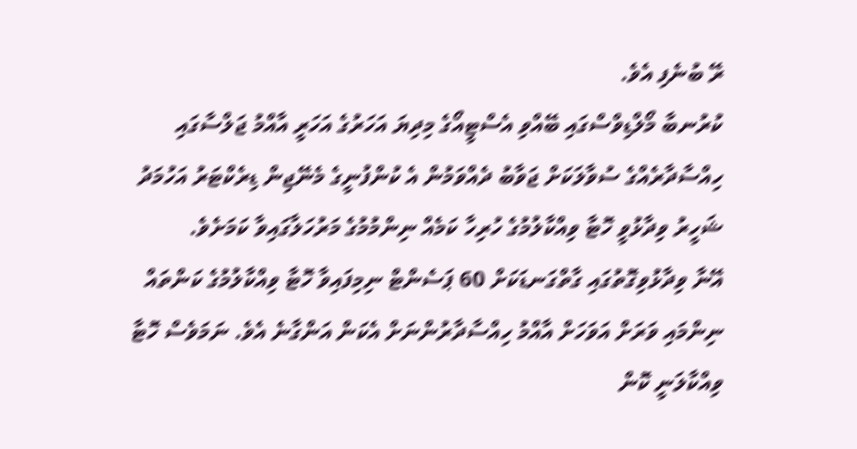ރޭ ބުނެފި އެވެ.
ކުރުނބާ މޯލްޑިވްސްގައި ބޭއްވި އެސްޓީއޯގެ މިދިޔަ އަހަރުގެ އަހަރީ އާއްމު ޖަލްސާގައި ހިއްސާދާރެއްގެ ސުވާލަކަށް ޖަވާބު ދެއްވަމުން އެ ކުންފުނީގެ މެނޭޖިން ޑިރެކްޓަރު އަހުމަދު ޝަހީރު ވިދާޅުވީ ހޮޓާ ވިއްކާލުމުގެ ހުރިހާ ކަމެއް ނިންމުމުގެ މަރުހަލާގައިވާ ކަމަށެވެ.
އޭނާ ވިދާޅުވިގޮތުގައި ގާތްގަނޑަކަށް 60 ޕަސެންޓް ނިމިފައިވާ ހޮޓާ ވިއްކާލުމުގެ ކަންތައް ނިންމައި ވަރަށް އަވަހަށް އާއްމު ހިއްސާދާރުންނަށް އެކަން އަންގާނެ އެވެ. ނަމަވެސް ހޮޓާ ވިއްކާލަނީ ކޮން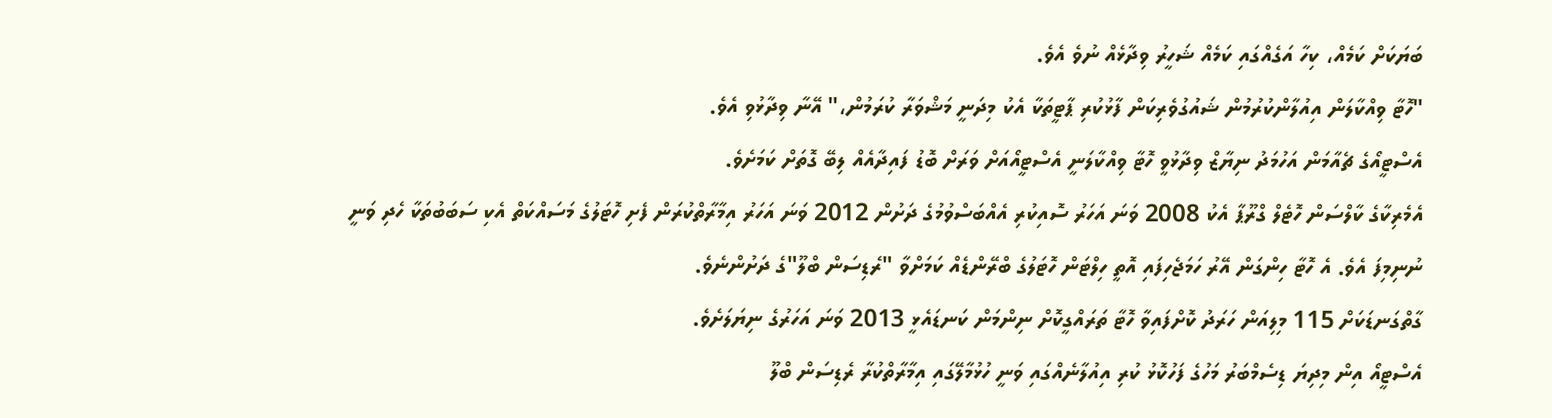ބަޔަކަށް ކަމެއް، ކިހާ އަގެއްގައި ކަމެއް ޝަހީރު ވިދާޅެއް ނުވެ އެވެ.
"ހޮޓާ ވިއްކާލަން އިއުލާންކުރުމުން ޝައުގުވެރިކަން ފާޅުކުރި ޕާޓީތަކާ އެކު މިދަނީ މަޝްވަރާ ކުރަމުން،" އޭނާ ވިދާޅުވި އެވެ.
އެސްޓީއޯގެ ޗެއާމަން އަހުމަދު ނިޔާޒް ވިދާޅުވީ ހޮޓާ ވިއްކާލަނީ އެސްޓީއޯއަށް ވަރަށް ބޮޑު ފައިދާއެއް ލިބޭ ގޮތަށް ކަމަށެވެ.
އެމެރިކާގެ ކާލްސަން ހޮޓެލް ގްރޫޕާ އެކު 2008 ވަނަ އަހަރު ސޮއިކުރި އެއްބަސްވުމުގެ ދަށުން 2012 ވަނަ އަހަރު އިމާރާތްކުރަން ފެށި ހޮޓަލުގެ މަސައްކަތް އެކި ސަބަބުތަކާ ހެދި ވަނީ ނުނިމިފަ އެވެ. އެ ހޮޓާ ހިންގަން އޭރު ހަމަޖެހިފައި އޮތީ ހިލްޓަން ހޮޓަލުގެ ބްރޭންޑެއް ކަމަށްވާ "ރެޑިސަން ބްލޫ"ގެ ދަށުންނެވެ.
ގާތްގަނޑަކަށް 115 މިލިއަން ހަރަދު ކޮށްފައިވާ ހޮޓާ ތަރައްގީކޮށް ނިންމަން ކަނޑައެޅީ 2013 ވަނަ އަހަރުގެ ނިޔަލަށެވެ.
އެސްޓީއޯ އިން މިދިޔަ ޑިސެމްބަރު މަހުގެ ފަހުކޮޅު ކުރި އިއުލާނެއްގައި ވަނީ ހުޅުމާލޭގައި އިމާރާތްކުރާ ރެޑިސަން ބްލޫ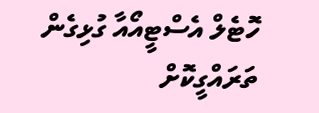ހޮޓެލް އެސްޓީއޯއާ ގުޅިގެން ތަރައްގީކޮށް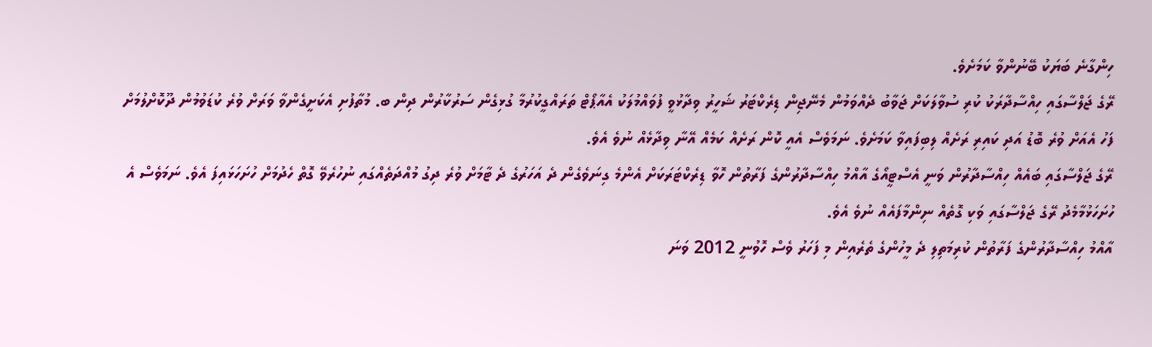ހިންގާނެ ބަޔަކު ބޭނުންވާ ކަމަށެވެ.
ރޭގެ ޖަލްސާގައި ހިއްސާދާރަކު ކުރި ސުވާލަކަށް ޖަވާބު ދެއްވަމުން މެނޭޖިން ޑިރެކްޓަރު ޝަހީރު ވިދާޅުވީ ފުވައްމުލަކު އެއާޕޯޓް ތަރައްގީކުރުމާ ގުޅިގެން ސަރުކާރުން ދިން ބ. މުތާފުށި އެކަށީގެންވާ ވަރަށް ވުރެ ކުޑަވުމުން ދޫކޮށްލުމަށް ފަހު އެއަށް ވުރެ ބޮޑު އަދި ކައިރި ރަށެއް ލިބިފައިވާ ކަމަށެވެ. ނަމަވެސް އެއީ ކޮން ރަށެއް ކަމެއް އޭނާ ވިދާޅެއް ނުވެ އެވެ.
ރޭގެ ޖަލްސާގައި ބައެއް ހިއްސާދާރުން ވަނީ އެސްޓީއޯގެ އާއްމު ހިއްސާދާރުންގެ ފަރާތުން ހޮވާ ޑިރެކްޓަރަކަށް އެންމެ ގިނަވެގެން ދެ އަހަރުގެ ދެ ޓާމަށް ވުރެ ދިގު މުއްދަތެއްގައި ނުހުރެވޭ ގޮތް ހެދުމަށް ހުށަހަޅައިފަ އެވެ. ނަމަވެސް އެ ހުށަހަޅުމާމެދު ރޭގެ ޖަލްސާގައި ވަކި ގޮތެއް ނިންމާފައެއް ނުވެ އެވެ.
އާއްމު ހިއްސާދާރުންގެ ފަރާތުން ކުރިމަތިލި ދެ މީހުންގެ ތެރެއިން މި ފަހަރު ވެސް ހޮވުނީ 2012 ވަނަ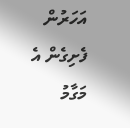އަހަރުން ފެށިގެން އެ މަގާމު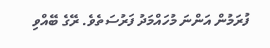ފުރަމުން އަންނަ މުހައްމަދު ފަރުސަތެވެ. ރޭގެ ބޭއްވި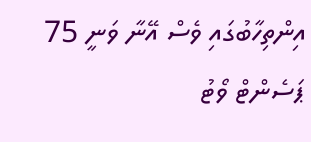އިންތިހާބުގައި ވެސް އޭނާ ވަނީ 75 ޕަސެންޓް ވޯޓު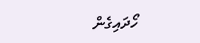ހޯދައިގެން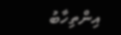އިންތިހާބު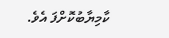ކާމިޔާބުކޮށްފަ އެވެ.